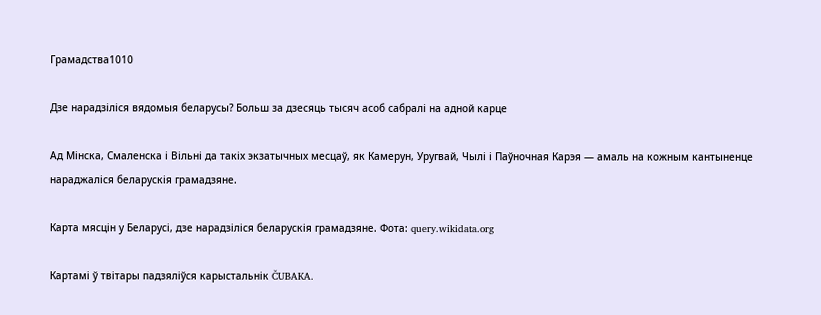Грамадства1010

Дзе нарадзіліся вядомыя беларусы? Больш за дзесяць тысяч асоб сабралі на адной карце

Ад Мінска, Смаленска і Вільні да такіх экзатычных месцаў, як Камерун, Уругвай, Чылі і Паўночная Карэя — амаль на кожным кантыненце нараджаліся беларускія грамадзяне.

Карта мясцін у Беларусі, дзе нарадзіліся беларускія грамадзяне. Фота: query.wikidata.org

Картамі ў твітары падзяліўся карыстальнік ČUBAKA.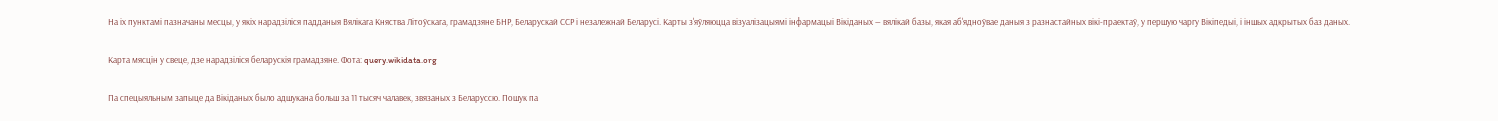На іх пунктамі пазначаны месцы, у якіх нарадзіліся падданыя Вялікага Княства Літоўскага, грамадзяне БНР, Беларускай ССР і незалежнай Беларусі. Карты з'яўляюцца візуалізацыямі інфармацыі Вікіданых — вялікай базы, якая аб'ядноўвае даныя з разнастайных вікі-праектаў, у першую чаргу Вікіпедыі, і іншых адкрытых баз даных.

Карта мясцін у свеце, дзе нарадзіліся беларускія грамадзяне. Фота: query.wikidata.org

Па спецыяльным запыце да Вікіданых было адшукана больш за 11 тысяч чалавек, звязаных з Беларуссю. Пошук па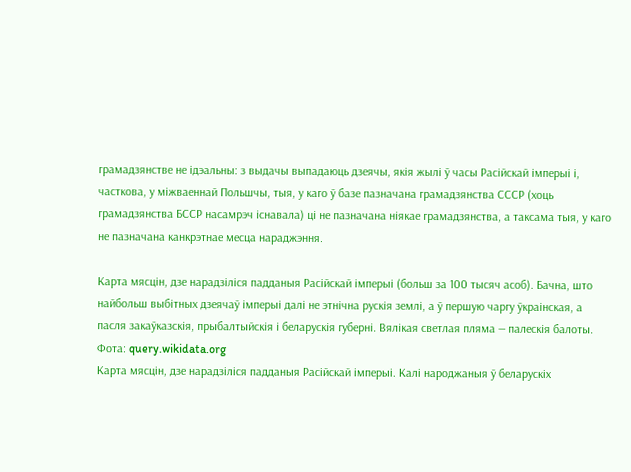грамадзянстве не ідэальны: з выдачы выпадаюць дзеячы, якія жылі ў часы Расійскай імперыі і, часткова, у міжваеннай Польшчы, тыя, у каго ў базе пазначана грамадзянства СССР (хоць грамадзянства БССР насамрэч існавала) ці не пазначана ніякае грамадзянства, а таксама тыя, у каго не пазначана канкрэтнае месца нараджэння.

Карта мясцін, дзе нарадзіліся падданыя Расійскай імперыі (больш за 100 тысяч асоб). Бачна, што найбольш выбітных дзеячаў імперыі далі не этнічна рускія землі, а ў першую чаргу ўкраінская, а пасля закаўказскія, прыбалтыйскія і беларускія губерні. Вялікая светлая пляма — палескія балоты. Фота: query.wikidata.org
Карта мясцін, дзе нарадзіліся падданыя Расійскай імперыі. Калі народжаныя ў беларускіх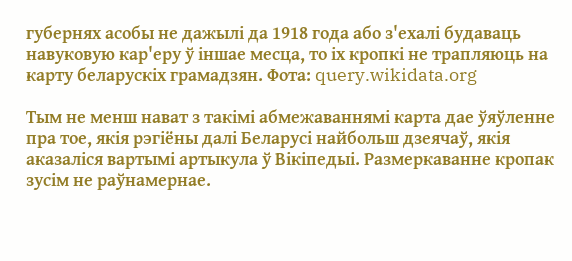губернях асобы не дажылі да 1918 года або з'ехалі будаваць навуковую кар'еру ў іншае месца, то іх кропкі не трапляюць на карту беларускіх грамадзян. Фота: query.wikidata.org

Тым не менш нават з такімі абмежаваннямі карта дае ўяўленне пра тое, якія рэгіёны далі Беларусі найбольш дзеячаў, якія аказаліся вартымі артыкула ў Вікіпедыі. Размеркаванне кропак зусім не раўнамернае.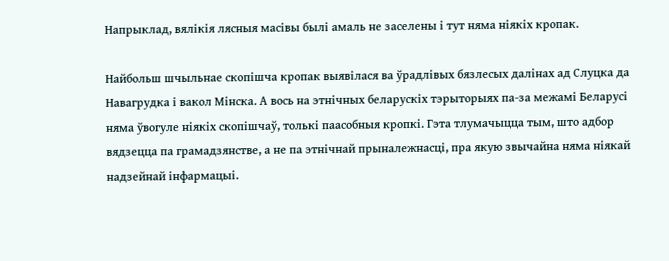Напрыклад, вялікія лясныя масівы былі амаль не заселены і тут няма ніякіх кропак.

Найбольш шчыльнае скопішча кропак выявілася ва ўрадлівых бязлесых далінах ад Слуцка да Навагрудка і вакол Мінска. А вось на этнічных беларускіх тэрыторыях па-за межамі Беларусі няма ўвогуле ніякіх скопішчаў, толькі паасобныя кропкі. Гэта тлумачыцца тым, што адбор вядзецца па грамадзянстве, а не па этнічнай прыналежнасці, пра якую звычайна няма ніякай надзейнай інфармацыі.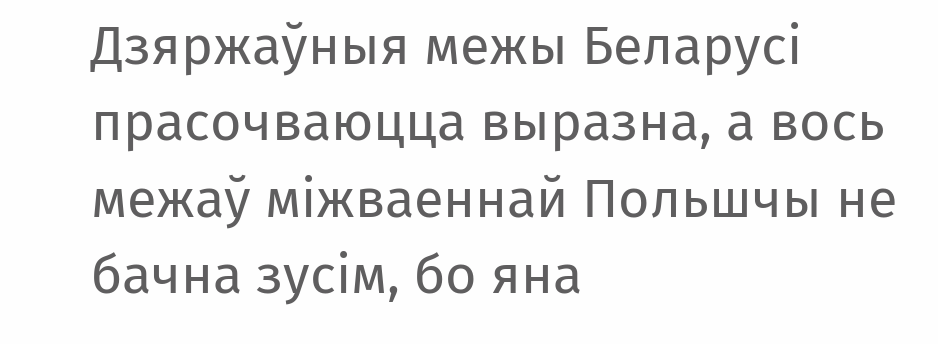Дзяржаўныя межы Беларусі прасочваюцца выразна, а вось межаў міжваеннай Польшчы не бачна зусім, бо яна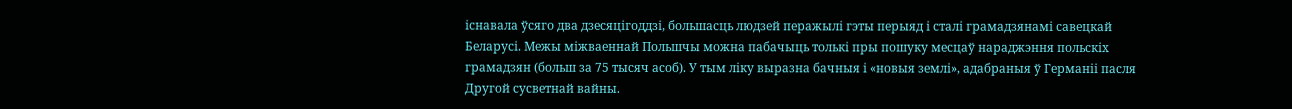існавала ўсяго два дзесяцігоддзі, большасць людзей перажылі гэты перыяд і сталі грамадзянамі савецкай Беларусі. Межы міжваеннай Польшчы можна пабачыць толькі пры пошуку месцаў нараджэння польскіх грамадзян (больш за 75 тысяч асоб). У тым ліку выразна бачныя і «новыя землі», адабраныя ў Германіі пасля Другой сусветнай вайны.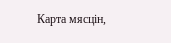Карта мясцін,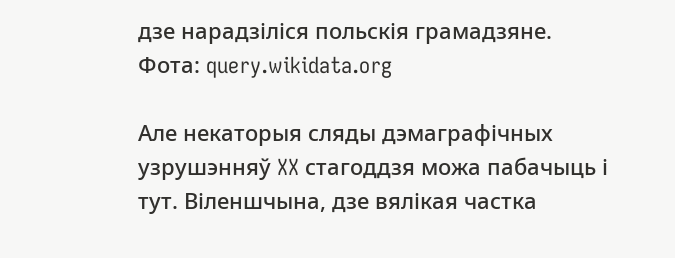дзе нарадзіліся польскія грамадзяне. Фота: query.wikidata.org

Але некаторыя сляды дэмаграфічных узрушэнняў XX стагоддзя можа пабачыць і тут. Віленшчына, дзе вялікая частка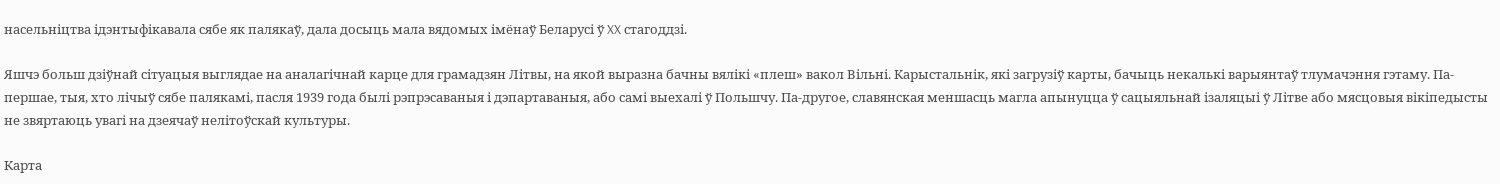насельніцтва ідэнтыфікавала сябе як палякаў, дала досыць мала вядомых імёнаў Беларусі ў XX стагоддзі.

Яшчэ больш дзіўнай сітуацыя выглядае на аналагічнай карце для грамадзян Літвы, на якой выразна бачны вялікі «плеш» вакол Вільні. Карыстальнік, які загрузіў карты, бачыць некалькі варыянтаў тлумачэння гэтаму. Па-першае, тыя, хто лічыў сябе палякамі, пасля 1939 года былі рэпрэсаваныя і дэпартаваныя, або самі выехалі ў Польшчу. Па-другое, славянская меншасць магла апынуцца ў сацыяльнай ізаляцыі ў Літве або мясцовыя вікіпедысты не звяртаюць увагі на дзеячаў нелітоўскай культуры.

Карта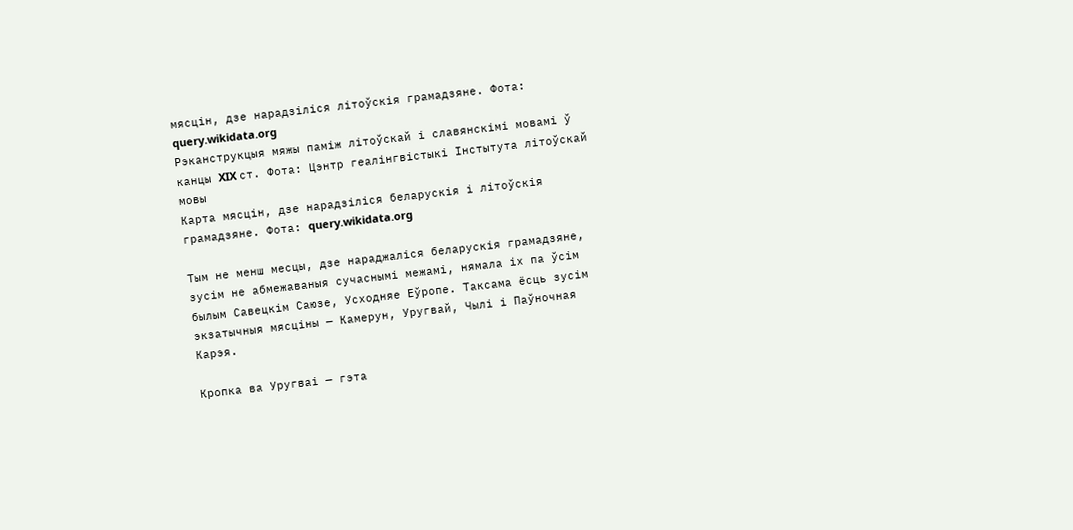мясцін, дзе нарадзіліся літоўскія грамадзяне. Фота: query.wikidata.org
Рэканструкцыя мяжы паміж літоўскай і славянскімі мовамі ў канцы XIX ст. Фота: Цэнтр геалінгвістыкі Інстытута літоўскай мовы
Карта мясцін, дзе нарадзіліся беларускія і літоўскія грамадзяне. Фота: query.wikidata.org

Тым не менш месцы, дзе нараджаліся беларускія грамадзяне, зусім не абмежаваныя сучаснымі межамі, нямала іх па ўсім былым Савецкім Саюзе, Усходняе Еўропе. Таксама ёсць зусім экзатычныя мясціны — Камерун, Уругвай, Чылі і Паўночная Карэя.

Кропка ва Уругваі — гэта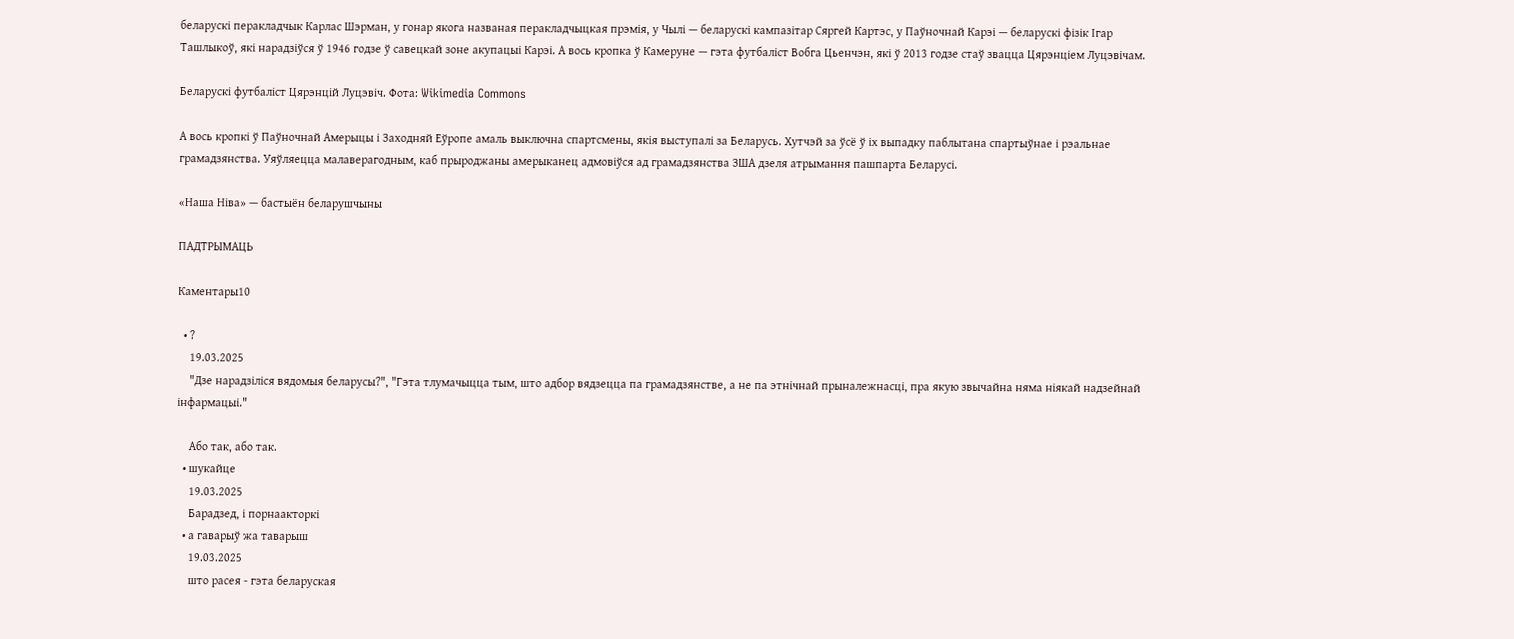беларускі перакладчык Карлас Шэрман, у гонар якога названая перакладчыцкая прэмія, у Чылі — беларускі кампазітар Сяргей Картэс, у Паўночнай Карэі — беларускі фізік Ігар Ташлыкоў, які нарадзіўся ў 1946 годзе ў савецкай зоне акупацыі Карэі. А вось кропка ў Камеруне — гэта футбаліст Вобга Цьенчэн, які ў 2013 годзе стаў звацца Цярэнціем Луцэвічам.

Беларускі футбаліст Цярэнцій Луцэвіч. Фота: Wikimedia Commons

А вось кропкі ў Паўночнай Амерыцы і Заходняй Еўропе амаль выключна спартсмены, якія выступалі за Беларусь. Хутчэй за ўсё ў іх выпадку паблытана спартыўнае і рэальнае грамадзянства. Уяўляецца малаверагодным, каб прыроджаны амерыканец адмовіўся ад грамадзянства ЗША дзеля атрымання пашпарта Беларусі.

«Наша Нiва» — бастыён беларушчыны

ПАДТРЫМАЦЬ

Каментары10

  • ?
    19.03.2025
    "Дзе нарадзіліся вядомыя беларусы?", "Гэта тлумачыцца тым, што адбор вядзецца па грамадзянстве, а не па этнічнай прыналежнасці, пра якую звычайна няма ніякай надзейнай інфармацыі."

    Або так, або так.
  • шукайце
    19.03.2025
    Барадзед, і порнаакторкі
  • а гаварыў жа таварыш
    19.03.2025
    што расея - гэта беларуская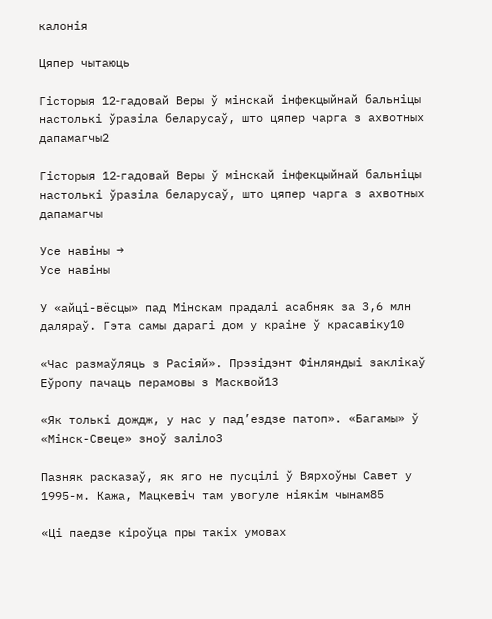калонія

Цяпер чытаюць

Гісторыя 12‑гадовай Веры ў мінскай інфекцыйнай бальніцы настолькі ўразіла беларусаў, што цяпер чарга з ахвотных дапамагчы2

Гісторыя 12‑гадовай Веры ў мінскай інфекцыйнай бальніцы настолькі ўразіла беларусаў, што цяпер чарга з ахвотных дапамагчы

Усе навіны →
Усе навіны

У «айці-вёсцы» пад Мінскам прадалі асабняк за 3,6 млн даляраў. Гэта самы дарагі дом у краіне ў красавіку10

«Час размаўляць з Расіяй». Прэзідэнт Фінляндыі заклікаў Еўропу пачаць перамовы з Масквой13

«Як толькі дождж, у нас у пад’ездзе патоп». «Багамы» ў «Мінск-Свеце» зноў заліло3

Пазняк расказаў, як яго не пусцілі ў Вярхоўны Савет у 1995-м. Кажа, Мацкевіч там увогуле ніякім чынам85

«Ці паедзе кіроўца пры такіх умовах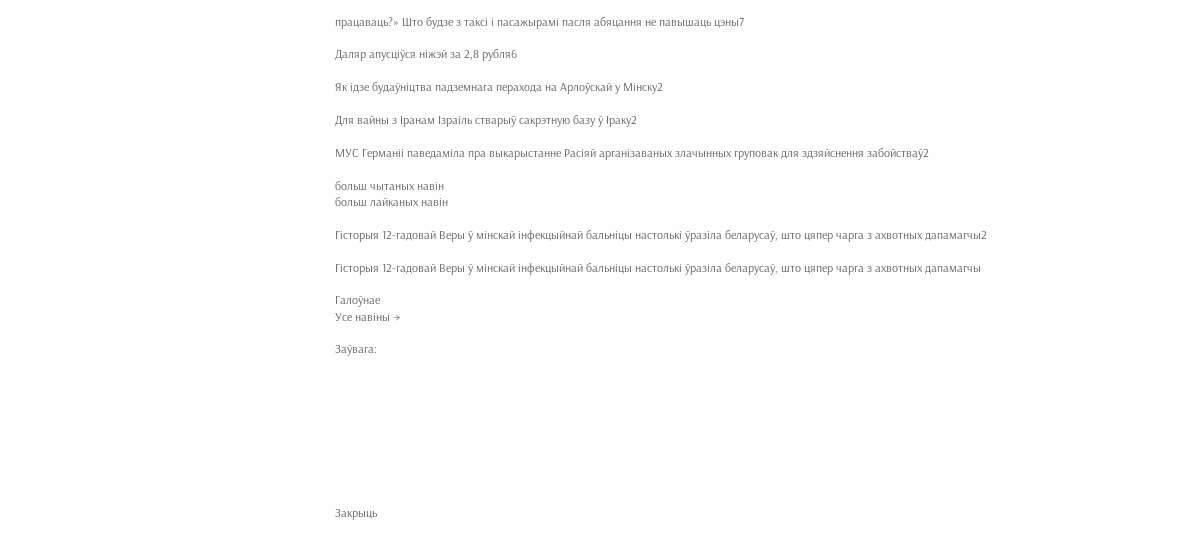працаваць?» Што будзе з таксі і пасажырамі пасля абяцання не павышаць цэны7

Даляр апусціўся ніжэй за 2,8 рубля6

Як ідзе будаўніцтва падземнага перахода на Арлоўскай у Мінску2

Для вайны з Іранам Ізраіль стварыў сакрэтную базу ў Іраку2

МУС Германіі паведаміла пра выкарыстанне Расіяй арганізаваных злачынных груповак для здзяйснення забойстваў2

больш чытаных навін
больш лайканых навін

Гісторыя 12‑гадовай Веры ў мінскай інфекцыйнай бальніцы настолькі ўразіла беларусаў, што цяпер чарга з ахвотных дапамагчы2

Гісторыя 12‑гадовай Веры ў мінскай інфекцыйнай бальніцы настолькі ўразіла беларусаў, што цяпер чарга з ахвотных дапамагчы

Галоўнае
Усе навіны →

Заўвага:









Закрыць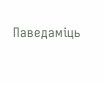Паведаміць